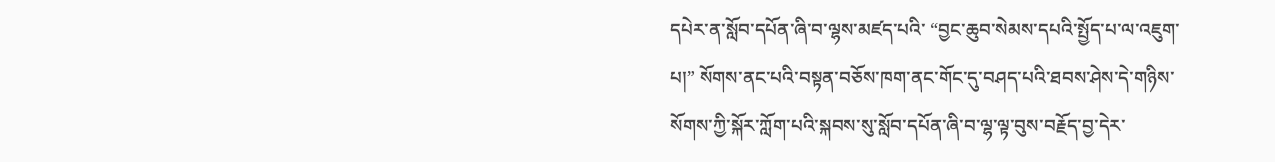དཔེར་ན་སློབ་དཔོན་ཞི་བ་ལྷས་མཛད་པའི་ “བྱང་ཆུབ་སེམས་དཔའི་སྤྱོད་པ་ལ་འཇུག་པ།” སོགས་ནང་པའི་བསྟན་བཅོས་ཁག་ནང་གོང་དུ་བཤད་པའི་ཐབས་ཤེས་དེ་གཉིས་སོགས་ཀྱི་སྐོར་ཀློག་པའི་སྐབས་སུ་སློབ་དཔོན་ཞི་བ་ལྷ་ལྟ་བུས་བརྗོད་བྱ་དེར་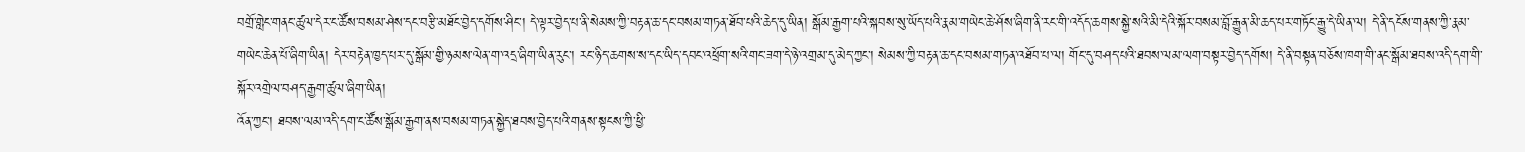བགྲོ་གླེང་གནང་ཚུལ་དེར་ང་ཚོས་བསམ་ཤེས་དང་བརྩི་མཐོང་བྱེད་དགོས་ཤིང་། དེ་ལྟར་བྱེད་པ་ནི་སེམས་ཀྱི་བརྟན་ཆ་དང་བསམ་གཏན་ཐོབ་པའི་ཆེད་དུ་ཡིན། སྒོམ་རྒྱག་པའི་སྐབས་སུ་ཡོད་པའི་རྣམ་གཡེང་ཆེ་ཤོས་ཞིག་ནི་རང་གི་འདོད་ཆགས་སྐྱེ་སའི་མི་དེའི་སྐོར་བསམ་བློ་རྒྱུན་མི་ཆད་པར་གཏོང་རྒྱུ་དེ་ཡིན་ལ། དེ་ནི་དངོས་གནས་ཀྱི་རྣམ་གཡེང་ཆེན་པོ་ཞིག་ཡིན། དེར་བརྟེན་ཁྱད་པར་དུ་སྒོམ་གྱི་ཉམས་ལེན་ག་འདྲ་ཞིག་ཡིན་རུང་། རང་ཉིད་ཆགས་ས་དང་ཡིད་དབང་འཕྲོག་སའི་གང་ཟག་དེ་ཉེ་འགྲམ་དུ་མེད་ཀྱང་། སེམས་ཀྱི་བརྟན་ཆ་དང་བསམ་གཏན་འཐོབ་པ་ལ། གོང་དུ་བཤད་པའི་ཐབས་ལམ་ལག་བསྟར་བྱེད་དགོས། དེ་ནི་བསྟན་བཅོས་ཁག་གི་ནང་སྒོམ་ཐབས་འདི་དག་གི་སྐོར་འགྲེལ་བཤད་རྒྱག་ཚུལ་ཞིག་ཡིན།
འོན་ཀྱང་། ཐབས་ལམ་འདི་དག་ང་ཚོས་སྒོམ་རྒྱག་ནས་བསམ་གཏན་སྐྱེད་ཐབས་བྱེད་པའི་གནས་སྟངས་ཀྱི་ཕྱི་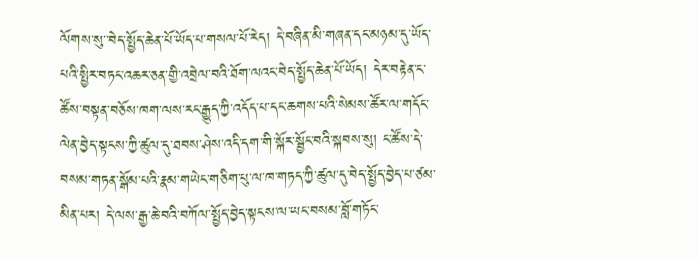ལོགས་སུ་་བེད་སྤྱོད་ཆེན་པོ་ཡོད་པ་གསལ་པོ་རེད། དེ་བཞིན་མི་གཞན་དང་མཉམ་དུ་ཡོད་པའི་སྤྱིར་བཏང་འཆར་ཅན་གྱི་འབྲེལ་བའི་ཐོག་ལའང་བེད་སྤྱོད་ཆེན་པོ་ཡོད། དེར་བརྟེན་ང་ཚོས་བསྟན་བཅོས་ཁག་ལས་རང་རྒྱུད་ཀྱི་འདོད་པ་དང་ཆགས་པའི་སེམས་ཚོར་ལ་གདོང་ལེན་བྱེད་སྟངས་ཀྱི་ཚུལ་དུ་ཐབས་ཤེས་འདི་དག་གི་སྐོར་སྦྱོང་བའི་སྐབས་སུ། ང་ཚོས་དེ་བསམ་གཏན་སྒོམ་པའི་རྣམ་གཡེང་གཅིག་པུ་ལ་ཁ་གཏད་ཀྱི་ཚུལ་དུ་བེད་སྤྱོད་བྱེད་པ་ཙམ་མིན་པར། དེ་ལས་རྒྱ་ཆེ་བའི་བཀོལ་སྤྱོད་བྱེད་སྟངས་ལ་ཡང་བསམ་བློ་གཏོང་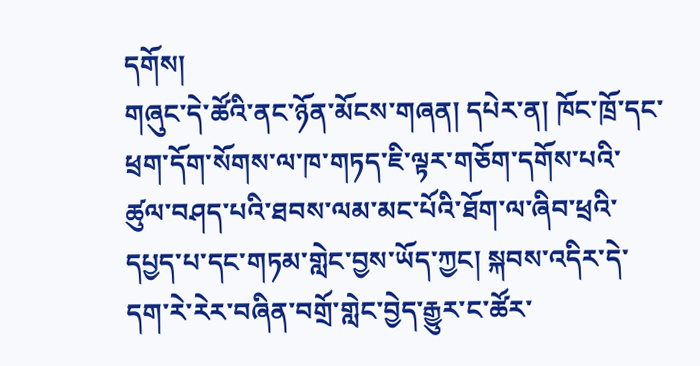དགོས།
གཞུང་དེ་ཚོའི་ནང་ཉོན་མོངས་གཞན། དཔེར་ན། ཁོང་ཁྲོ་དང་ཕྲག་དོག་སོགས་ལ་ཁ་གཏད་ཇི་ལྟར་གཅོག་དགོས་པའི་ཚུལ་བཤད་པའི་ཐབས་ལམ་མང་པོའི་ཐོག་ལ་ཞིབ་ཕྲའི་དཔྱད་པ་དང་གཏམ་གླེང་བྱས་ཡོད་ཀྱང། སྐབས་འདིར་དེ་དག་རེ་རེར་བཞིན་བགྲོ་གླེང་བྱེད་རྒྱུར་ང་ཚོར་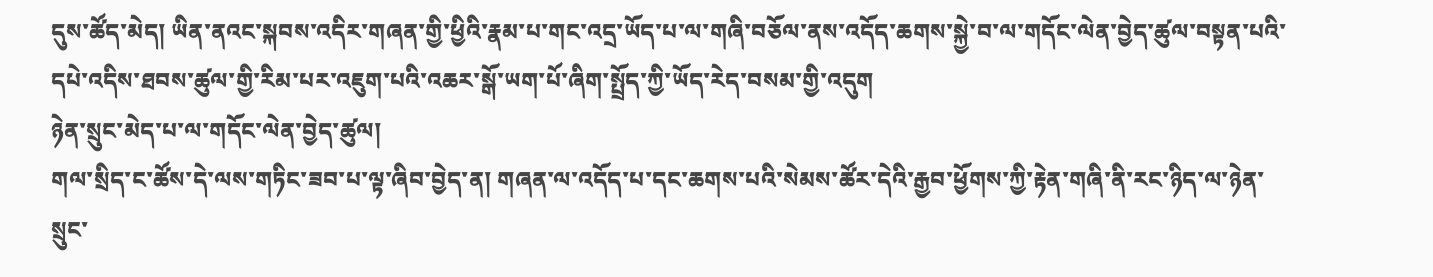དུས་ཚོད་མེད། ཡིན་ནའང་སྐབས་འདིར་གཞན་གྱི་ཕྱིའི་རྣམ་པ་གང་འདྲ་ཡོད་པ་ལ་གཞི་བཅོལ་ནས་འདོད་ཆགས་སྐྱེ་བ་ལ་གདོང་ལེན་བྱེད་ཚུལ་བསྟན་པའི་དཔེ་འདིས་ཐབས་ཚུལ་གྱི་རིམ་པར་འཇུག་པའི་འཆར་སྒོ་ཡག་པོ་ཞིག་སྤྲོད་ཀྱི་ཡོད་རེད་བསམ་གྱི་འདུག
ཉེན་སྲུང་མེད་པ་ལ་གདོང་ལེན་བྱེད་ཚུལ།
གལ་སྲིད་ང་ཚོས་དེ་ལས་གཏིང་ཟབ་པ་ལྟ་ཞིབ་བྱེད་ན། གཞན་ལ་འདོད་པ་དང་ཆགས་པའི་སེམས་ཚོར་དེའི་རྒྱབ་ཕྱོགས་ཀྱི་རྟེན་གཞི་ནི་རང་ཉིད་ལ་ཉེན་སྲུང་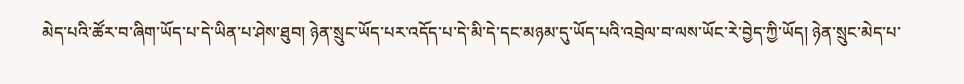མེད་པའི་ཚོར་བ་ཞིག་ཡོད་པ་དེ་ཡིན་པ་ཤེས་ཐུབ། ཉེན་སྲུང་ཡོད་པར་འདོད་པ་དེ་མི་དེ་དང་མཉམ་དུ་ཡོད་པའི་འབྲེལ་བ་ལས་ཡོང་རེ་བྱེད་ཀྱི་ཡོད། ཉེན་སྲུང་མེད་པ་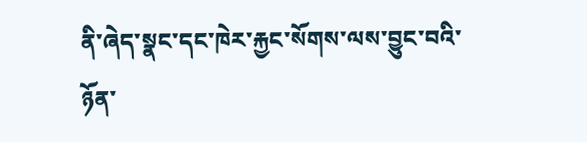ནི་ཞེད་སྣང་དང་ཁེར་རྐྱང་སོགས་ལས་བྱུང་བའི་ཉོན་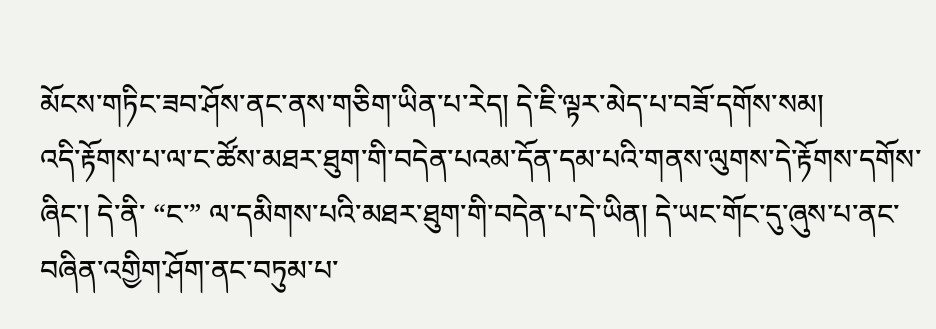མོངས་གཏིང་ཟབ་ཤོས་ནང་ནས་གཅིག་ཡིན་པ་རེད། དེ་ཇི་ལྟར་མེད་པ་བཟོ་དགོས་སམ།
འདི་རྟོགས་པ་ལ་ང་ཚོས་མཐར་ཐུག་གི་བདེན་པའམ་དོན་དམ་པའི་གནས་ལུགས་དེ་རྟོགས་དགོས་ཞིང་། དེ་ནི་ “ང་” ལ་དམིགས་པའི་མཐར་ཐུག་གི་བདེན་པ་དེ་ཡིན། དེ་ཡང་གོང་དུ་ཞུས་པ་ནང་བཞིན་འགྱིག་ཤོག་ནང་བཏུམ་པ་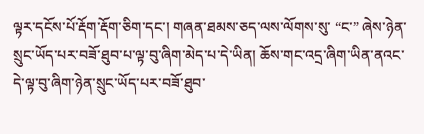ལྟར་དངོས་པོ་རྡོག་རྡོག་ཅིག་དང་། གཞན་ཐམས་ཅད་ལས་ལོགས་སུ་ “ང་” ཞེས་ཉེན་སྲུང་ཡོད་པར་བཟོ་ཐུབ་པ་ལྟ་བུ་ཞིག་མེད་པ་དེ་ཡིན། ཆོས་གང་འདྲ་ཞིག་ཡིན་ནའང་དེ་ལྟ་བུ་ཞིག་ཉེན་སྲུང་ཡོད་པར་བཟོ་ཐུབ་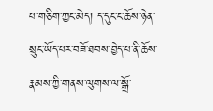པ་གཅིག་ཀྱང་མེད། ད་དུང་ང་ཆོས་ཉེན་སྲུང་ཡོད་པར་བཟོ་ཐབས་བྱེད་པ་ནི་ཆོས་རྣམས་ཀྱི་གནས་ལུགས་ལ་སྒྲོ་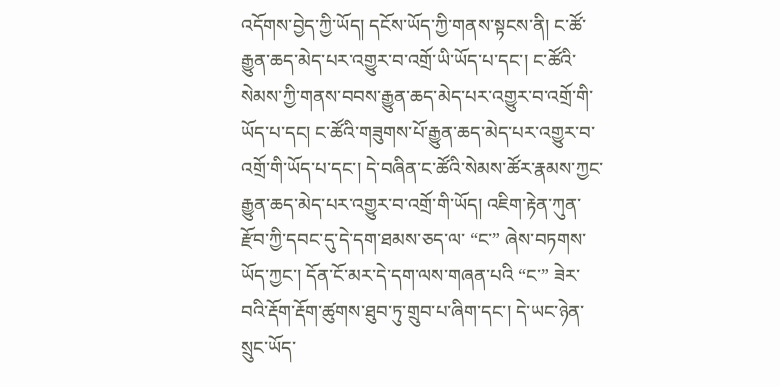འདོགས་བྱེད་ཀྱི་ཡོད། དངོས་ཡོད་ཀྱི་གནས་སྟངས་ནི། ང་ཚོ་རྒྱུན་ཆད་མེད་པར་འགྱུར་བ་འགྲོ་ཡི་ཡོད་པ་དང་། ང་ཚོའི་སེམས་ཀྱི་གནས་བབས་རྒྱུན་ཆད་མེད་པར་འགྱུར་བ་འགྲོ་གི་ཡོད་པ་དང། ང་ཚོའི་གཟུགས་པོ་རྒྱུན་ཆད་མེད་པར་འགྱུར་བ་འགྲོ་གི་ཡོད་པ་དང་། དེ་བཞིན་ང་ཚོའི་སེམས་ཚོར་རྣམས་ཀྱང་རྒྱུན་ཆད་མེད་པར་འགྱུར་བ་འགྲོ་གི་ཡོད། འཇིག་རྟེན་ཀུན་རྫོབ་ཀྱི་དབང་དུ་དེ་དག་ཐམས་ཅད་ལ་ “ང་” ཞེས་བཏགས་ཡོད་ཀྱང་། དོན་ངོ་མར་དེ་དག་ལས་གཞན་པའི “ང་” ཟེར་བའི་རྡོག་རྡོག་ཚུགས་ཐུབ་ཏུ་གྲུབ་པ་ཞིག་དང་། དེ་ཡང་ཉེན་སྲུང་ཡོད་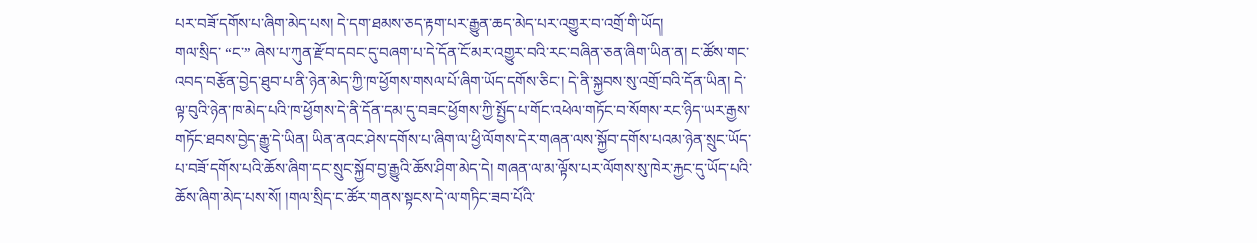པར་བཟོ་དགོས་པ་ཞིག་མེད་པས། དེ་དག་ཐམས་ཅད་རྟག་པར་རྒྱུན་ཆད་མེད་པར་འགྱུར་བ་འགྲོ་གི་ཡོད།
གལ་སྲིད་ “ང་” ཞེས་པ་ཀུན་རྫོབ་དབང་དུ་བཞག་པ་དེ་དོན་ངོ་མར་འགྱུར་བའི་རང་བཞིན་ཅན་ཞིག་ཡིན་ན། ང་ཚོས་གང་འབད་བརྩོན་བྱེད་ཐུབ་པ་ནི་ཉེན་མེད་ཀྱི་ཁ་ཕྱོགས་གསལ་པོ་ཞིག་ཡོད་དགོས་ཅིང་། དེ་ནི་སྐྱབས་སུ་འགྲོ་བའི་དོན་ཡིན། དེ་ལྟ་བུའི་ཉེན་ཁ་མེད་པའི་ཁ་ཕྱོགས་དེ་ནི་དོན་དམ་དུ་བཟང་ཕྱོགས་ཀྱི་སྤྱོད་པ་གོང་འཕེལ་གཏོང་བ་སོགས་རང་ཉིད་ཡར་རྒྱས་གཏོང་ཐབས་བྱེད་རྒྱུ་དེ་ཡིན། ཡིན་ནའང་ཤེས་དགོས་པ་ཞིག་ལ་ཕྱི་ལོགས་དེར་གཞན་ལས་སྐྱོབ་དགོས་པའམ་ཉེན་སྲུང་ཡོད་པ་བཟོ་དགོས་པའི་ཆོས་ཞིག་དང་སྲུང་སྐྱོབ་བྱ་རྒྱུའི་ཆོས་ཤིག་མེད་དེ། གཞན་ལ་མ་ལྟོས་པར་ལོགས་སུ་ཁེར་རྐྱང་དུ་ཡོད་པའི་ཆོས་ཞིག་མེད་པས་སོ། །གལ་སྲིད་ང་ཚོར་གནས་སྟངས་དེ་ལ་གཏིང་ཟབ་པོའི་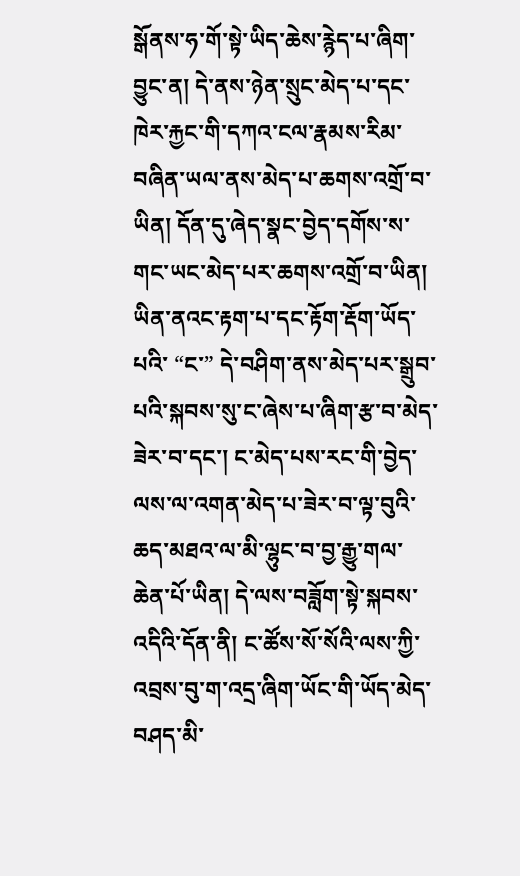སྒོནས་ཧ་གོ་སྟེ་ཡིད་ཆེས་རྙེད་པ་ཞིག་བྱུང་ན། དེ་ནས་ཉེན་སྲུང་མེད་པ་དང་ཁེར་རྐྱང་གི་དཀའ་ངལ་རྣམས་རིམ་བཞིན་ཡལ་ནས་མེད་པ་ཆགས་འགྲོ་བ་ཡིན། དོན་དུ་ཞེད་སྣང་བྱེད་དགོས་ས་གང་ཡང་མེད་པར་ཆགས་འགྲོ་བ་ཡིན། ཡིན་ནའང་རྟག་པ་དང་རྟོག་རྡོག་ཡོད་པའི་ “ང་” དེ་བཤིག་ནས་མེད་པར་སྒྲུབ་པའི་སྐབས་སུ་ང་ཞེས་པ་ཞིག་རྩ་བ་མེད་ཟེར་བ་དང་། ང་མེད་པས་རང་གི་བྱེད་ལས་ལ་འགན་མེད་པ་ཟེར་བ་ལྟ་བུའི་ཆད་མཐའ་ལ་མི་ལྷུང་བ་བྱ་རྒྱུ་གལ་ཆེན་པོ་ཡིན། དེ་ལས་བཟློག་སྟེ་སྐབས་འདིའི་དོན་ནི། ང་ཚོས་སོ་སོའི་ལས་ཀྱི་འབྲས་བུ་ག་འདྲ་ཞིག་ཡོང་གི་ཡོད་མེད་བཤད་མི་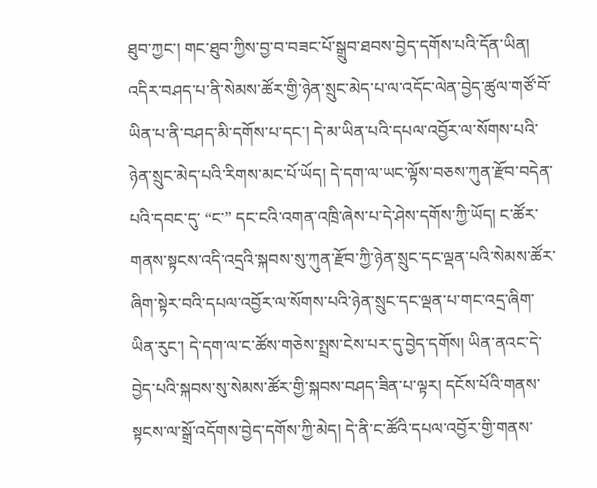ཐུབ་ཀྱང་། གང་ཐུབ་ཀྱིས་བྱ་བ་བཟང་པོ་སྒྲུབ་ཐབས་བྱེད་དགོས་པའི་དོན་ཡིན།
འདིར་བཤད་པ་ནི་སེམས་ཚོར་གྱི་ཉེན་སྲུང་མེད་པ་ལ་འདོང་ལེན་བྱེད་ཚུལ་གཙོ་བོ་ཡིན་པ་ནི་བཤད་མི་དགོས་པ་དང་། དེ་མ་ཡིན་པའི་དཔལ་འབྱོར་ལ་སོགས་པའི་ཉེན་སྲུང་མེད་པའི་རིགས་མང་པོ་ཡོད། དེ་དག་ལ་ཡང་ལྟོས་བཅས་ཀུན་རྫོབ་བདེན་པའི་དབང་དུ་ “ང་” དང་ངའི་འགན་འཁྲི་ཞེས་པ་དེ་ཤེས་དགོས་ཀྱི་ཡོད། ང་ཚོར་གནས་སྟངས་འདི་འདྲའི་སྐབས་སུ་ཀུན་རྫོབ་ཀྱི་ཉེན་སྲུང་དང་ལྡན་པའི་སེམས་ཚོར་ཞིག་སྟེར་བའི་དཔལ་འབྱོར་ལ་སོགས་པའི་ཉེན་སྲུང་དང་ལྡན་པ་གང་འདྲ་ཞིག་ཡིན་རུང་། དེ་དག་ལ་ང་ཚོས་གཅེས་སྤྲས་ངེས་པར་དུ་བྱེད་དགོས། ཡིན་ནའང་དེ་བྱེད་པའི་སྐབས་སུ་སེམས་ཚོར་གྱི་སྐབས་བཤད་ཟིན་པ་ལྟར། དངོས་པོའི་གནས་སྟངས་ལ་སྒྲོ་འདོགས་བྱེད་དགོས་ཀྱི་མེད། དེ་ནི་ང་ཚོའི་དཔལ་འབྱོར་གྱི་གནས་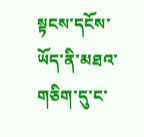སྟངས་དངོས་ཡོད་ནི་མཐའ་གཅིག་དུ་ང་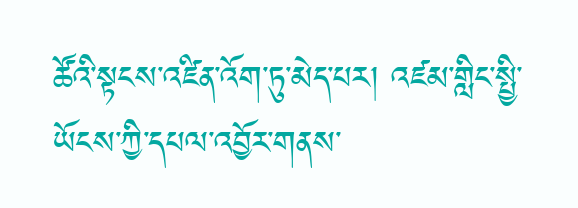ཚོའི་སྟངས་འཛིན་འོག་ཏུ་མེད་པར། འཛམ་གླིང་སྤྱི་ཡོངས་ཀྱི་དཔལ་འབྱོར་གནས་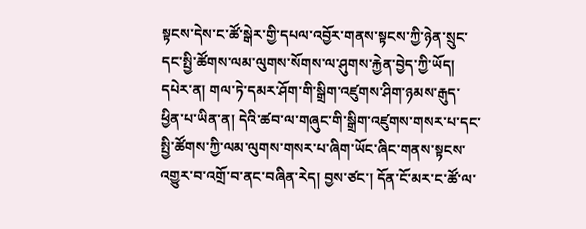སྟངས་དེས་ང་ཚོ་སྒེར་གྱི་དཔལ་འབྱོར་གནས་སྟངས་ཀྱི་ཉེན་སྲུང་དང་སྤྱི་ཚོགས་ལམ་ལུགས་སོགས་ལ་ཤུགས་རྐྱེན་བྱེད་ཀྱི་ཡོད། དཔེར་ན། གལ་ཏེ་དམར་ཤོག་གི་སྒྲིག་འཛུགས་ཤིག་ཉམས་རྒུད་ཕྱིན་པ་ཡིན་ན། དེའི་ཚབ་ལ་གཞུང་གི་སྒྲིག་འཛུགས་གསར་པ་དང་སྤྱི་ཚོགས་ཀྱི་ལམ་ལུགས་གསར་པ་ཞིག་ཡོང་ཞིང་གནས་སྟངས་འགྱུར་བ་འགྲོ་བ་ནང་བཞིན་རེད། བྱས་ཙང་། དོན་ངོ་མར་ང་ཚོ་ལ་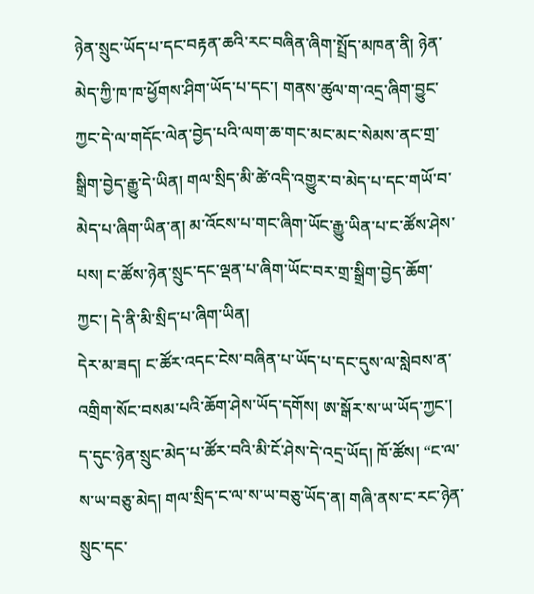ཉེན་སྲུང་ཡོད་པ་དང་བརྟན་ཆའི་རང་བཞིན་ཞིག་སྤྲོད་མཁན་ནི། ཉེན་མེད་ཀྱི་ཁ་ཁ་ཕྱོགས་ཤིག་ཡོད་པ་དང་། གནས་ཚུལ་ག་འདྲ་ཞིག་བྱུང་ཀྱང་དེ་ལ་གདོང་ལེན་བྱེད་པའི་ལག་ཆ་གང་མང་མང་སེམས་ནང་གྲ་སྒྲིག་བྱེད་རྒྱུ་དེ་ཡིན། གལ་སྲིད་མི་ཚེ་འདི་འགྱུར་བ་མེད་པ་དང་གཡོ་བ་མེད་པ་ཞིག་ཡིན་ན། མ་འོངས་པ་གང་ཞིག་ཡོང་རྒྱུ་ཡིན་པ་ང་ཚོས་ཤེས་པས། ང་ཚོས་ཉེན་སྲུང་དང་ལྡན་པ་ཞིག་ཡོང་བར་གྲ་སྒྲིག་བྱེད་ཆོག་ཀྱང་། དེ་ནི་མི་སྲིད་པ་ཞིག་ཡིན།
དེར་མ་ཟད། ང་ཚོར་འདང་ངེས་བཞིན་པ་ཡོད་པ་དང་དུས་ལ་སླེབས་ན་འགྲིག་སོང་བསམ་པའི་ཆོག་ཤེས་ཡོད་དགོས། ཨ་སྒོར་ས་ཡ་ཡོད་ཀྱང་། ད་དུང་ཉེན་སྲུང་མེད་པ་ཚོར་བའི་མི་ངོ་ཤེས་དེ་འདྲ་ཡོད། ཁོ་ཚོས། “ང་ལ་ས་ཡ་བཅུ་མེད། གལ་སྲིད་ང་ལ་ས་ཡ་བཅུ་ཡོད་ན། གཞི་ནས་ང་རང་ཉེན་སྲུང་དང་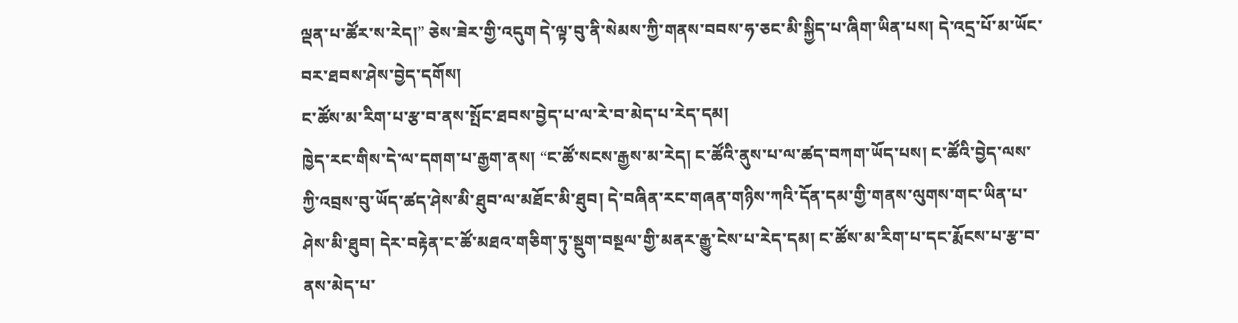ལྡན་པ་ཚོར་ས་རེད།” ཅེས་ཟེར་གྱི་འདུག དེ་ལྟ་བུ་ནི་སེམས་ཀྱི་གནས་བབས་ཧ་ཅང་མི་སྐྱིད་པ་ཞིག་ཡིན་པས། དེ་འདྲ་པོ་མ་ཡོང་བར་ཐབས་ཤེས་བྱེད་དགོས།
ང་ཚོས་མ་རིག་པ་རྩ་བ་ནས་སྤོང་ཐབས་བྱེད་པ་ལ་རེ་བ་མེད་པ་རེད་དམ།
ཁྱེད་རང་གིས་དེ་ལ་དགག་པ་རྒྱག་ནས། “ང་ཚོ་སངས་རྒྱས་མ་རེད། ང་ཚོའི་ནུས་པ་ལ་ཚད་བཀག་ཡོད་པས། ང་ཚོའི་བྱེད་ལས་ཀྱི་འབྲས་བུ་ཡོད་ཚད་ཤེས་མི་ཐུབ་ལ་མཐོང་མི་ཐུབ། དེ་བཞིན་རང་གཞན་གཉིས་ཀའི་དོན་དམ་གྱི་གནས་ལུགས་གང་ཡིན་པ་ཤེས་མི་ཐུབ། དེར་བརྟེན་ང་ཚོ་མཐའ་གཅིག་ཏུ་སྡུག་བསྔལ་གྱི་མནར་རྒྱུ་ངེས་པ་རེད་དམ། ང་ཚོས་མ་རིག་པ་དང་རྨོངས་པ་རྩ་བ་ནས་མེད་པ་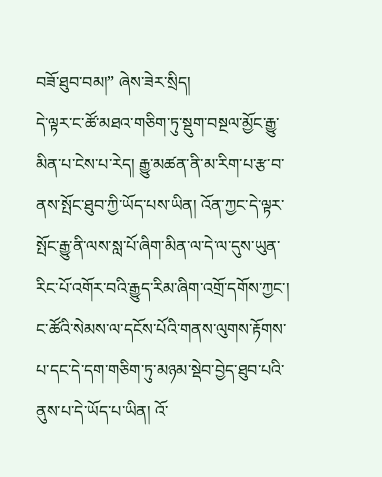བཟོ་ཐུབ་བམ།” ཞེས་ཟེར་སྲིད།
དེ་ལྟར་ང་ཚོ་མཐའ་གཅིག་ཏུ་སྡུག་བསྔལ་མྱོང་རྒྱུ་མིན་པ་ངེས་པ་རེད། རྒྱུ་མཚན་ནི་མ་རིག་པ་རྩ་བ་ནས་སྤོང་ཐུབ་ཀྱི་ཡོད་པས་ཡིན། འོན་ཀྱང་དེ་ལྟར་སྤོང་རྒྱུ་ནི་ལས་སླ་པོ་ཞིག་མིན་ལ་དེ་ལ་དུས་ཡུན་རིང་པོ་འགོར་བའི་རྒྱུད་རིམ་ཞིག་འགྲོ་དགོས་ཀྱང་། ང་ཚོའི་སེམས་ལ་དངོས་པོའི་གནས་ལུགས་རྟོགས་པ་དང་དེ་དག་གཅིག་ཏུ་མཉམ་སྡེབ་བྱེད་ཐུབ་པའི་ནུས་པ་དེ་ཡོད་པ་ཡིན། འོ་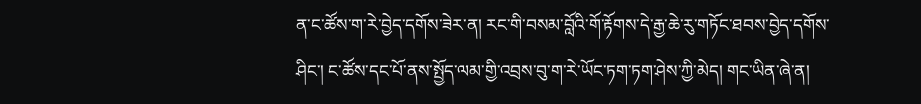ན་ང་ཚོས་ག་རེ་བྱེད་དགོས་ཟེར་ན། རང་གི་བསམ་བློའི་གོ་རྟོགས་དེ་རྒྱ་ཆེ་རུ་གཏོང་ཐབས་བྱེད་དགོས་ཤིང་། ང་ཚོས་དང་པོ་ནས་སྤྱོད་ལམ་གྱི་འབྲས་བུ་ག་རེ་ཡོང་ཏག་ཏག་ཤེས་ཀྱི་མེད། གང་ཡིན་ཞེ་ན།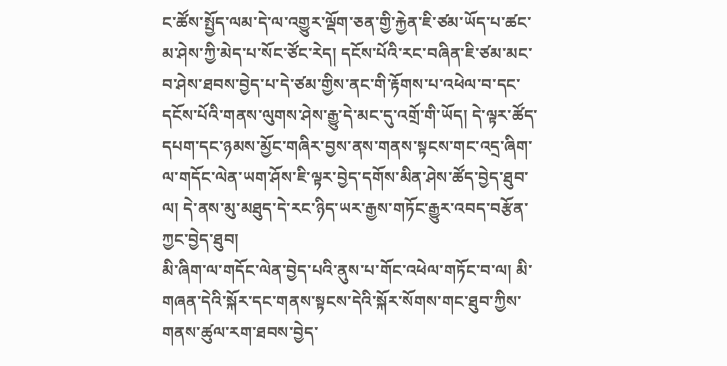ང་ཚོས་སྤྱོད་ལམ་དེ་ལ་འགྱུར་ལྡོག་ཅན་གྱི་རྐྱེན་ཇི་ཙམ་ཡོད་པ་ཚང་མ་ཤེས་ཀྱི་མེད་པ་སོང་ཙོང་རེད། དངོས་པོའི་རང་བཞིན་ཇི་ཙམ་མང་བ་ཤེས་ཐབས་བྱེད་པ་དེ་ཙམ་གྱིས་ནང་གི་རྟོགས་པ་འཕེལ་བ་དང་དངོས་པོའི་གནས་ལུགས་ཤེས་རྒྱུ་དེ་མང་དུ་འགྲོ་གི་ཡོད། དེ་ལྟར་ཚོད་དཔག་དང་ཉམས་མྱོང་གཞིར་བྱས་ནས་གནས་སྟངས་གང་འདྲ་ཞིག་ལ་གདོང་ལེན་ཡག་ཤོས་ཇི་ལྟར་བྱེད་དགོས་མིན་ཤེས་ཚོད་བྱེད་ཐུབ་ལ། དེ་ནས་མུ་མཐུད་དེ་རང་ཉིད་ཡར་རྒྱས་གཏོང་རྒྱུར་འབད་བརྩོན་ཀྱང་བྱེད་ཐུབ།
མི་ཞིག་ལ་གདོང་ལེན་བྱེད་པའི་ནུས་པ་གོང་འཕེལ་གཏོང་བ་ལ། མི་གཞན་དེའི་སྐོར་དང་གནས་སྟངས་དེའི་སྐོར་སོགས་གང་ཐུབ་ཀྱིས་གནས་ཚུལ་ཪག་ཐབས་བྱེད་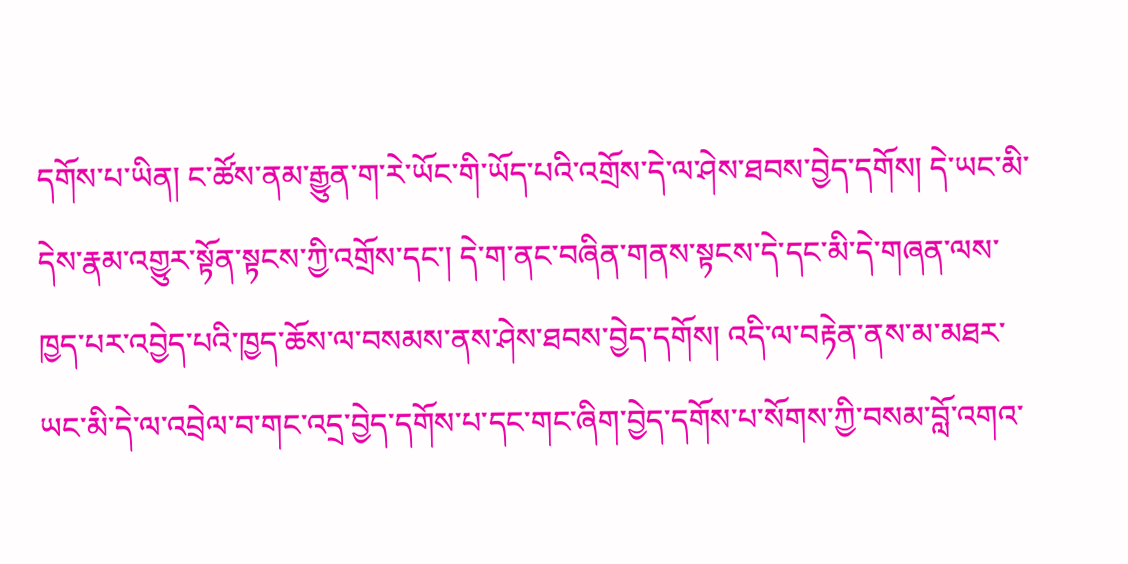དགོས་པ་ཡིན། ང་ཚོས་ནམ་རྒྱུན་ག་རེ་ཡོང་གི་ཡོད་པའི་འགྲོས་དེ་ལ་ཤེས་ཐབས་བྱེད་དགོས། དེ་ཡང་མི་དེས་རྣམ་འགྱུར་སྟོན་སྟངས་ཀྱི་འགྲོས་དང་། དེ་ག་ནང་བཞིན་གནས་སྟངས་དེ་དང་མི་དེ་གཞན་ལས་ཁྱད་པར་འབྱེད་པའི་ཁྱད་ཆོས་ལ་བསམས་ནས་ཤེས་ཐབས་བྱེད་དགོས། འདི་ལ་བརྟེན་ནས་མ་མཐར་ཡང་མི་དེ་ལ་འབྲེལ་བ་གང་འདྲ་བྱེད་དགོས་པ་དང་གང་ཞིག་བྱེད་དགོས་པ་སོགས་ཀྱི་བསམ་བློ་འགའ་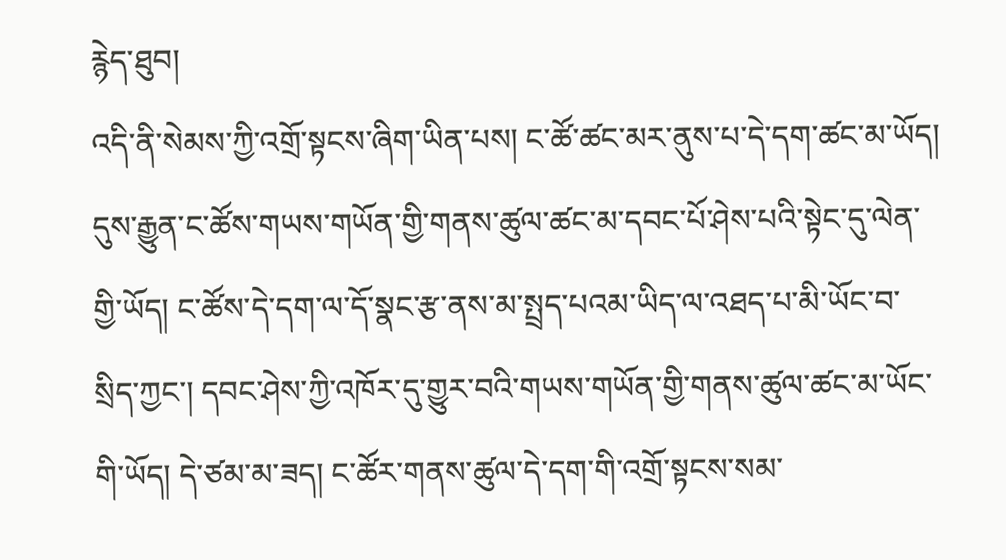རྙེད་ཐུབ།
འདི་ནི་སེམས་ཀྱི་འགྲོ་སྟངས་ཞིག་ཡིན་པས། ང་ཚོ་ཚང་མར་ནུས་པ་དེ་དག་ཚང་མ་ཡོད། དུས་རྒྱུན་ང་ཚོས་གཡས་གཡོན་གྱི་གནས་ཚུལ་ཚང་མ་དབང་པོ་ཤེས་པའི་སྟེང་དུ་ལེན་གྱི་ཡོད། ང་ཚོས་དེ་དག་ལ་དོ་སྣང་རྩ་ནས་མ་སྤྲད་པའམ་ཡིད་ལ་འཐད་པ་མི་ཡོང་བ་སྲིད་ཀྱང་། དབང་ཤེས་ཀྱི་འཁོར་དུ་གྱུར་བའི་གཡས་གཡོན་གྱི་གནས་ཚུལ་ཚང་མ་ཡོང་གི་ཡོད། དེ་ཙམ་མ་ཟད། ང་ཚོར་གནས་ཚུལ་དེ་དག་གི་འགྲོ་སྟངས་སམ་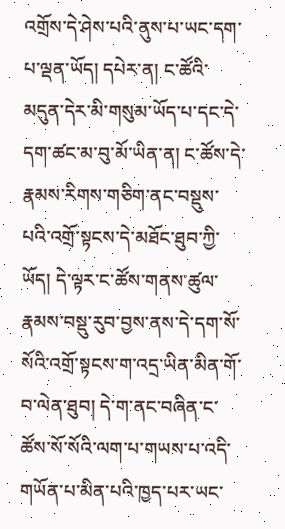འགྲོས་དེ་ཤེས་པའི་ནུས་པ་ཡང་དག་པ་ལྡན་ཡོད། དཔེར་ན། ང་ཚོའི་མདུན་དེར་མི་གསུམ་ཡོད་པ་དང་དེ་དག་ཚང་མ་བུ་མོ་ཡིན་ན། ང་ཚོས་དེ་རྣམས་རིགས་གཅིག་ནང་བསྡུས་པའི་འགྲོ་སྟངས་དེ་མཐོང་ཐུབ་ཀྱི་ཡོད། དེ་ལྟར་ང་ཚོས་གནས་ཚུལ་རྣམས་བསྡུ་རུབ་བྱས་ནས་དེ་དག་སོ་སོའི་འགྲོ་སྟངས་ག་འདྲ་ཡིན་མིན་གོ་བ་ལེན་ཐུབ། དེ་ག་ནང་བཞིན་ང་ཚོས་སོ་སོའི་ལག་པ་གཡས་པ་འདི་གཡོན་པ་མིན་པའི་ཁྱད་པར་ཡང་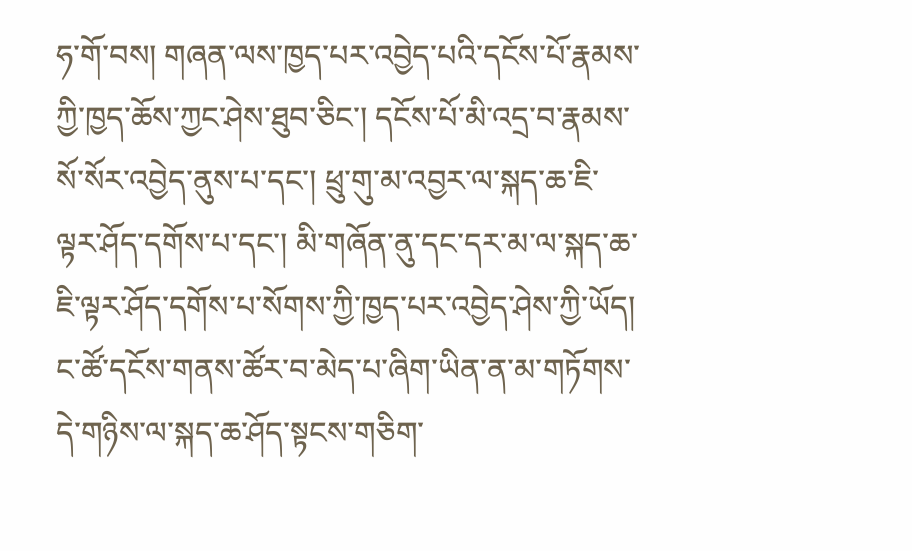ཧ་གོ་བས། གཞན་ལས་ཁྱད་པར་འབྱེད་པའི་དངོས་པོ་རྣམས་ཀྱི་ཁྱད་ཆོས་ཀྱང་ཤེས་ཐུབ་ཅིང་། དངོས་པོ་མི་འདྲ་བ་རྣམས་སོ་སོར་འབྱེད་ནུས་པ་དང་། ཕྲུ་གུ་མ་འབྱར་ལ་སྐད་ཆ་ཇི་ལྟར་ཤོད་དགོས་པ་དང་། མི་གཞོན་ནུ་དང་དར་མ་ལ་སྐད་ཆ་ཇི་ལྟར་ཤོད་དགོས་པ་སོགས་ཀྱི་ཁྱད་པར་འབྱེད་ཤེས་ཀྱི་ཡོད། ང་ཚོ་དངོས་གནས་ཚོར་བ་མེད་པ་ཞིག་ཡིན་ན་མ་གཏོགས་དེ་གཉིས་ལ་སྐད་ཆ་ཤོད་སྟངས་གཅིག་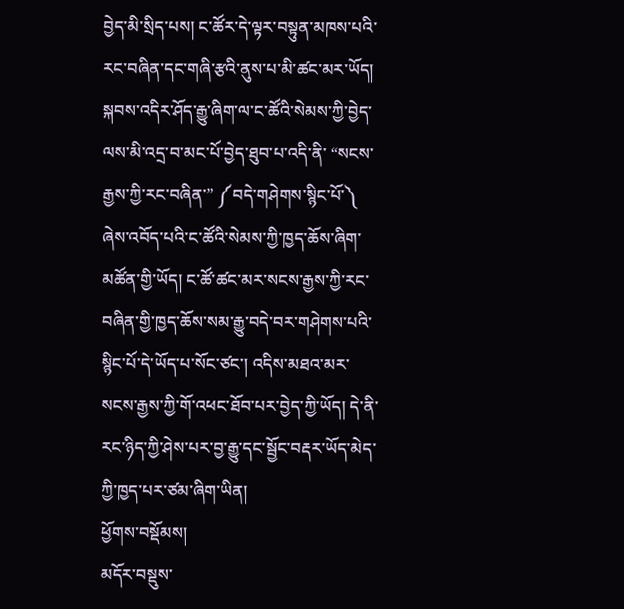བྱེད་མི་སྲིད་པས། ང་ཚོར་དེ་ལྟར་བསྟུན་མཁས་པའི་རང་བཞིན་དང་གཞི་རྩའི་ནུས་པ་མི་ཚང་མར་ཡོད།
སྐབས་འདིར་ཤོད་རྒྱུ་ཞིག་ལ་ང་ཚོའི་སེམས་ཀྱི་བྱེད་ལས་མི་འདྲ་བ་མང་པོ་བྱེད་ཐུབ་པ་འདི་ནི་ “སངས་རྒྱས་ཀྱི་རང་བཞིན་” ༼བདེ་གཤེགས་སྙིང་པོ་༽ ཞེས་འབོད་པའི་ང་ཚོའི་སེམས་ཀྱི་ཁྱད་ཆོས་ཞིག་མཚོན་གྱི་ཡོད། ང་ཚོ་ཚང་མར་སངས་རྒྱས་ཀྱི་རང་བཞིན་གྱི་ཁྱད་ཆོས་སམ་རྒྱུ་བདེ་བར་གཤེགས་པའི་སྙིང་པོ་དེ་ཡོད་པ་སོང་ཙང་། འདིས་མཐའ་མར་སངས་རྒྱས་ཀྱི་གོ་འཕང་ཐོབ་པར་བྱེད་ཀྱི་ཡོད། དེ་ནི་རང་ཉིད་ཀྱི་ཤེས་པར་བྱ་རྒྱུ་དང་སྦྱོང་བརྡར་ཡོད་མེད་ཀྱི་ཁྱད་པར་ཙམ་ཞིག་ཡིན།
ཕྱོགས་བསྡོམས།
མདོར་བསྡུས་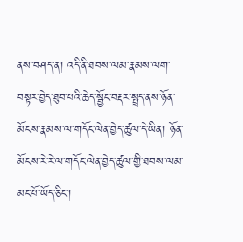ནས་བཤད་ན། འདི་ནི་ཐབས་ལམ་རྣམས་ལག་བསྟར་བྱེད་ཐུབ་པའི་ཆེད་སྦྱོང་བརྡར་སྤྲད་ནས་ཉོན་མོངས་རྣམས་ལ་གདོང་ལེན་བྱེད་ཚུལ་དེ་ཡིན། ཉོན་མོངས་རེ་རེ་ལ་གདོང་ལེན་བྱེད་ཚུལ་གྱི་ཐབས་ལམ་མང་པོ་ཡོད་ཅིང་།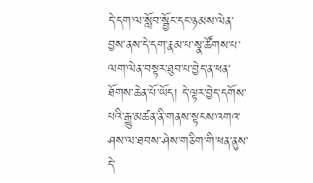དེ་དག་ལ་སློབ་སྦྱོང་དང་ཉམས་ལེན་བྱས་ནས་དེ་དག་རྣམ་པ་སྣ་ཚོགས་པ་ལག་ལེན་བསྟར་ཐུབ་པ་བྱེད་ན་ཕན་ཐོགས་ཆེན་པོ་ཡོད། དེ་ལྟར་བྱེད་དགོས་པའི་རྒྱུ་མཚན་ནི་གནས་སྟངས་འགའ་ཤས་ལ་ཐབས་ཤེས་གཅིག་གི་ཕན་ནུས་དེ་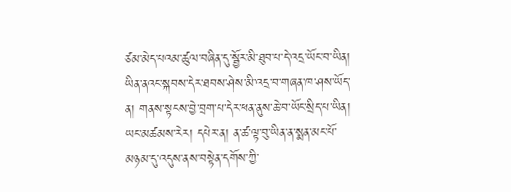ཙམ་མེད་པའམ་ཚུལ་བཞིན་དུ་སྦྱོར་མི་ཐུབ་པ་དེ་འདྲ་ཡོང་བ་ཡིན། ཡིན་ནའང་སྐབས་དེར་ཐབས་ཤེས་མི་འདྲ་བ་གཞན་ཁ་ཤས་ཡོད་ན། གནས་སྟངས་བྱེ་བྲག་པ་དེར་ཕན་ནུས་ཆེ་བ་ཡོང་སྲིད་པ་ཡིན། ཡང་མཚམས་རེར། དཔེར་ན། ན་ཚ་ལྟ་བུ་ཡིན་ན་སྨན་མང་པོ་མཉམ་དུ་འདུས་ནས་བསྟེན་དགོས་ཀྱི་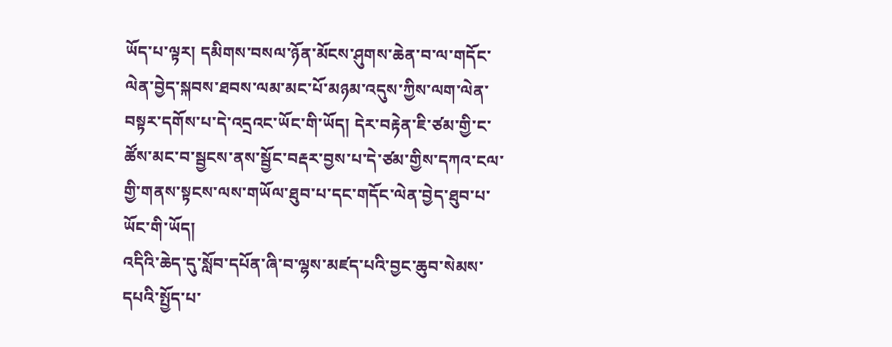ཡོད་པ་ལྟར། དམིགས་བསལ་ཉོན་མོངས་ཤུགས་ཆེན་བ་ལ་གདོང་ལེན་བྱེད་སྐབས་ཐབས་ལམ་མང་པོ་མཉམ་འདུས་ཀྱིས་ལག་ལེན་བསྟར་དགོས་པ་དེ་འདྲའང་ཡོང་གི་ཡོད། དེར་བརྟེན་ཇི་ཙམ་གྱི་ང་ཚོས་མང་བ་སྦྱངས་ནས་སྦྱོང་བརྡར་བྱས་པ་དེ་ཙམ་གྱིས་དཀའ་ངལ་གྱི་གནས་སྟངས་ལས་གཡོལ་ཐུབ་པ་དང་གདོང་ལེན་བྱེད་ཐུབ་པ་ཡོང་གི་ཡོད།
འདིའི་ཆེད་དུ་སློབ་དཔོན་ཞི་བ་ལྷས་མཛད་པའི་བྱང་ཆུབ་སེམས་དཔའི་སྤྱོད་པ་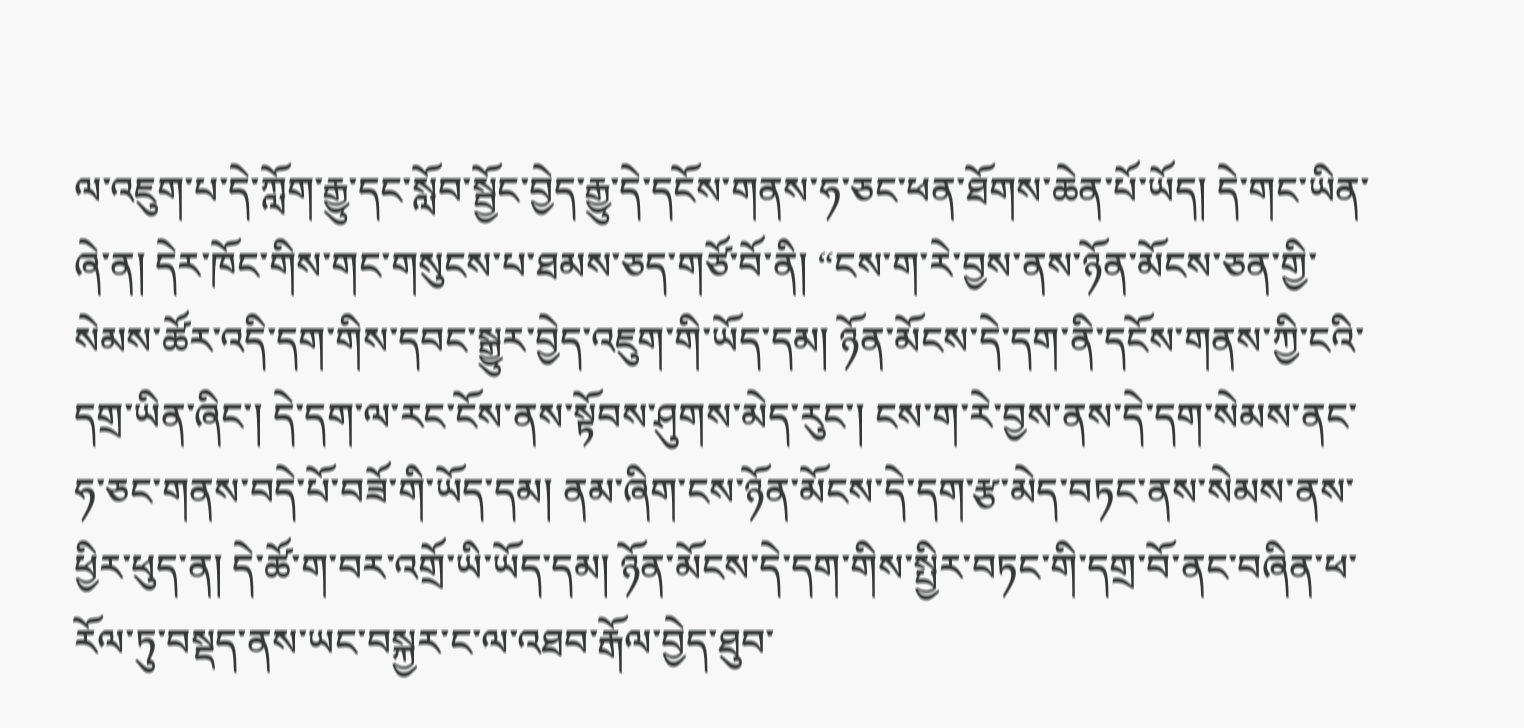ལ་འཇུག་པ་དེ་ཀློག་རྒྱུ་དང་སློབ་སྦྱོང་བྱེད་རྒྱུ་དེ་དངོས་གནས་ཧ་ཅང་ཕན་ཐོགས་ཆེན་པོ་ཡོད། དེ་གང་ཡིན་ཞེ་ན། དེར་ཁོང་གིས་གང་གསུངས་པ་ཐམས་ཅད་གཙོ་བོ་ནི། “ངས་ག་རེ་བྱས་ནས་ཉོན་མོངས་ཅན་གྱི་སེམས་ཚོར་འདི་དག་གིས་དབང་སྒྱུར་བྱེད་འཇུག་གི་ཡོད་དམ། ཉོན་མོངས་དེ་དག་ནི་དངོས་གནས་ཀྱི་ངའི་དགྲ་ཡིན་ཞིང་། དེ་དག་ལ་རང་ངོས་ནས་སྟོབས་ཤུགས་མེད་རུང་། ངས་ག་རེ་བྱས་ནས་དེ་དག་སེམས་ནང་ཧ་ཅང་གནས་བདེ་པོ་བཟོ་གི་ཡོད་དམ། ནམ་ཞིག་ངས་ཉོན་མོངས་དེ་དག་རྩ་མེད་བཏང་ནས་སེམས་ནས་ཕྱིར་ཕུད་ན། དེ་ཚོ་ག་བར་འགྲོ་ཡི་ཡོད་དམ། ཉོན་མོངས་དེ་དག་གིས་སྤྱིར་བཏང་གི་དགྲ་བོ་ནང་བཞིན་ཕ་རོལ་ཏུ་བསྡད་ནས་ཡང་བསྐྱར་ང་ལ་འཐབ་རྒོལ་བྱེད་ཐུབ་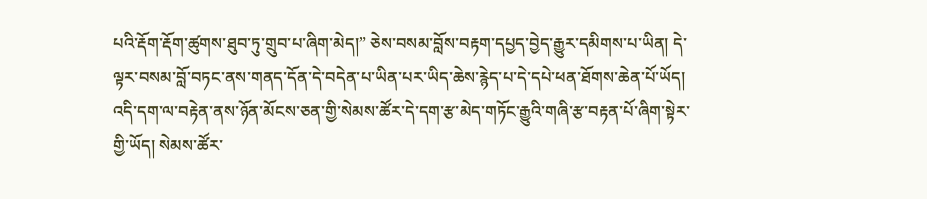པའི་རྡོག་རྡོག་ཚུགས་ཐུབ་ཏུ་གྲུབ་པ་ཞིག་མེད།” ཅེས་བསམ་བློས་བརྟག་དཔྱད་བྱེད་རྒྱུར་དམིགས་པ་ཡིན། དེ་ལྟར་བསམ་བློ་བཏང་ནས་གནད་དོན་དེ་བདེན་པ་ཡིན་པར་ཡིད་ཆེས་རྙེད་པ་དེ་དཔེ་ཕན་ཐོགས་ཆེན་པོ་ཡོད། འདི་དག་ལ་བརྟེན་ནས་ཉོན་མོངས་ཅན་གྱི་སེམས་ཚོར་དེ་དག་རྩ་མེད་གཏོང་རྒྱུའི་གཞི་རྩ་བརྟན་པོ་ཞིག་སྟེར་གྱི་ཡོད། སེམས་ཚོར་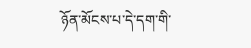ཉོན་མོངས་པ་དེ་དག་གི་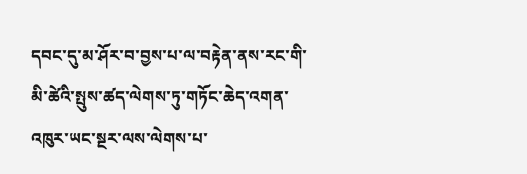དབང་དུ་མ་ཤོར་བ་བྱས་པ་ལ་བརྟེན་ནས་རང་གི་མི་ཚེའི་སྤུས་ཚད་ལེགས་ཏུ་གཏོང་ཆེད་འགན་འཁུར་ཡང་སྔར་ལས་ལེགས་པ་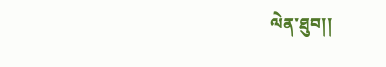ལེན་ཐུབ།།